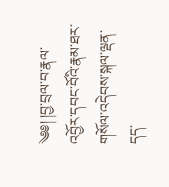༄༅། །བྱ་བྲལ་བ་རྣལ་འབྱོར་དབང་བོའི་རྣམ་ཐར་གསོལ་འདེབས་སྐལ་ལྡན་དད་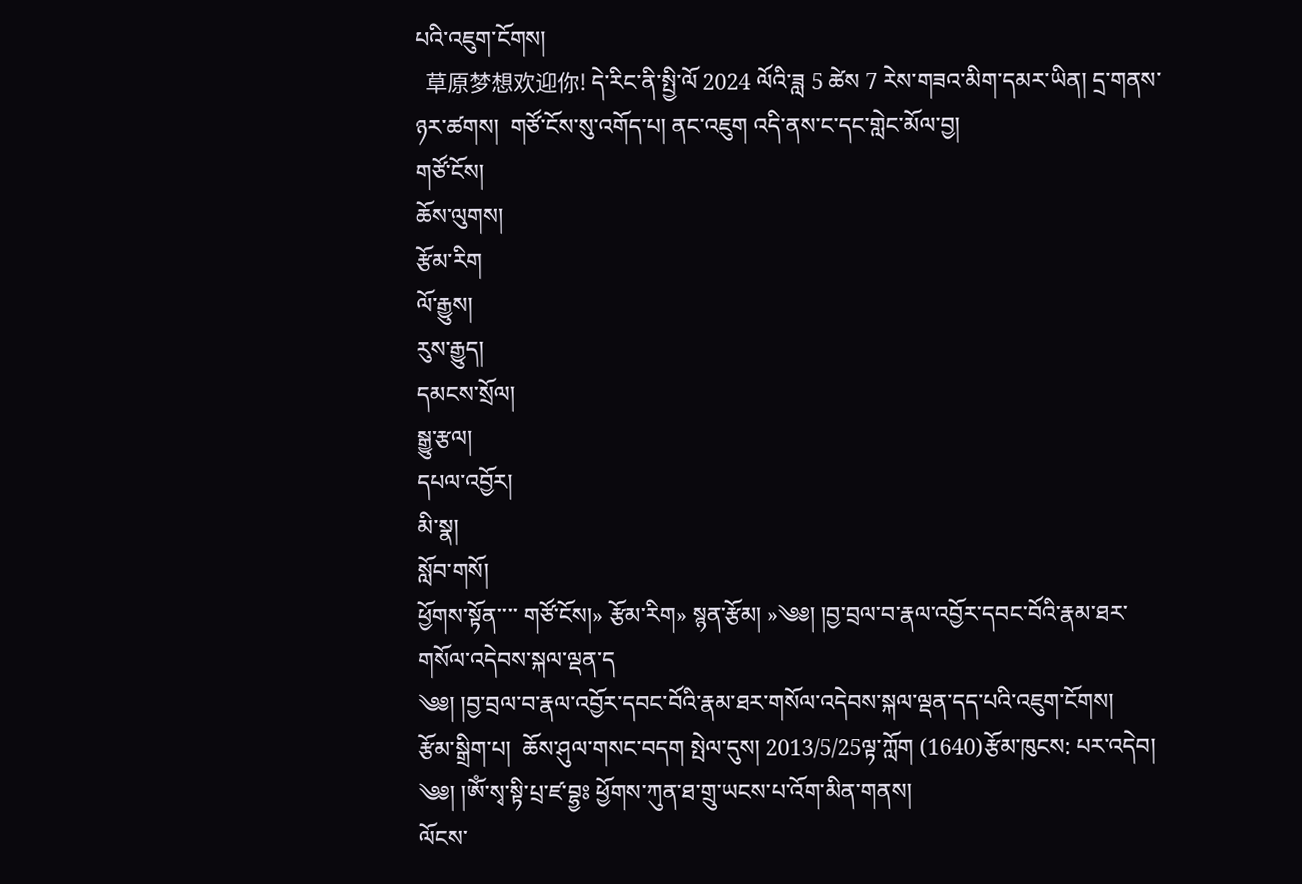པའི་འཇུག་ངོགས།
  草原梦想欢迎你! དེ་རིང་ནི་སྤྱི་ལོ 2024 ལོའི་ཟླ 5 ཚེས 7 རེས་གཟའ་མིག་དམར་ཡིན། དྲ་གནས་ཉར་ཚགས།  གཙོ་ངོས་སུ་འགོད་པ། ནང་འཇུག འདི་ནས་ང་དང་གླེང་མོལ་བྱ།
གཙོ་ངོས།
ཆོས་ལུགས།
རྩོམ་རིག
ལོ་རྒྱུས།
རུས་རྒྱུད།
དམངས་སྲོལ།
སྒྱུ་རྩལ།
དཔལ་འབྱོར།
མི་སྣ།
སློབ་གསོ།
ཕྱོགས་སྟོན་་་་ གཙོ་ངོས།» རྩོམ་རིག» སྙན་རྩོམ། »༄༅། །བྱ་བྲལ་བ་རྣལ་འབྱོར་དབང་བོའི་རྣམ་ཐར་གསོལ་འདེབས་སྐལ་ལྡན་ད
༄༅། །བྱ་བྲལ་བ་རྣལ་འབྱོར་དབང་བོའི་རྣམ་ཐར་གསོལ་འདེབས་སྐལ་ལྡན་དད་པའི་འཇུག་ངོགས།
རྩོམ་སྒྲིག་པ།  ཆོས་ཤུལ་གསང་བདག སྤེལ་དུས། 2013/5/25ལྟ་ཀློག (1640)རྩོམ་ཁུངས: པར་འདེབ།
༄༅། །ཨོཾ་སྭ་སྟི་པྲ་ཛ་བྷྱཿ ཕྱོགས་ཀུན་ཐ་གྲུ་ཡངས་པ་འོག་མིན་གནས།
ལོངས་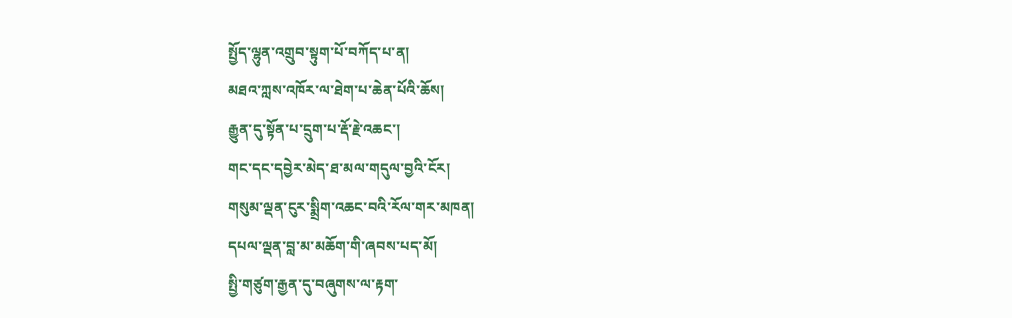སྤྱོད་ལྷུན་འགྲུབ་སྟུག་པོ་བཀོད་པ་ན།
མཐའ་ཀླས་འཁོར་ལ་ཐེག་པ་ཆེན་པོའི་ཆོས།
རྒྱུན་དུ་སྟོན་པ་དྲུག་པ་རྡོ་རྗེ་འཆང་།
གང་དང་དབྱེར་མེད་ཐ་མལ་གདུལ་བྱའི་ངོར།
གསུམ་ལྡན་ངུར་སྨྲིག་འཆང་བའི་རོལ་གར་མཁན།
དཔལ་ལྡན་བླ་མ་མཆོག་གི་ཞབས་པད་མོ།
སྤྱི་གཙུག་རྒྱན་དུ་བཞུགས་ལ་རྟག་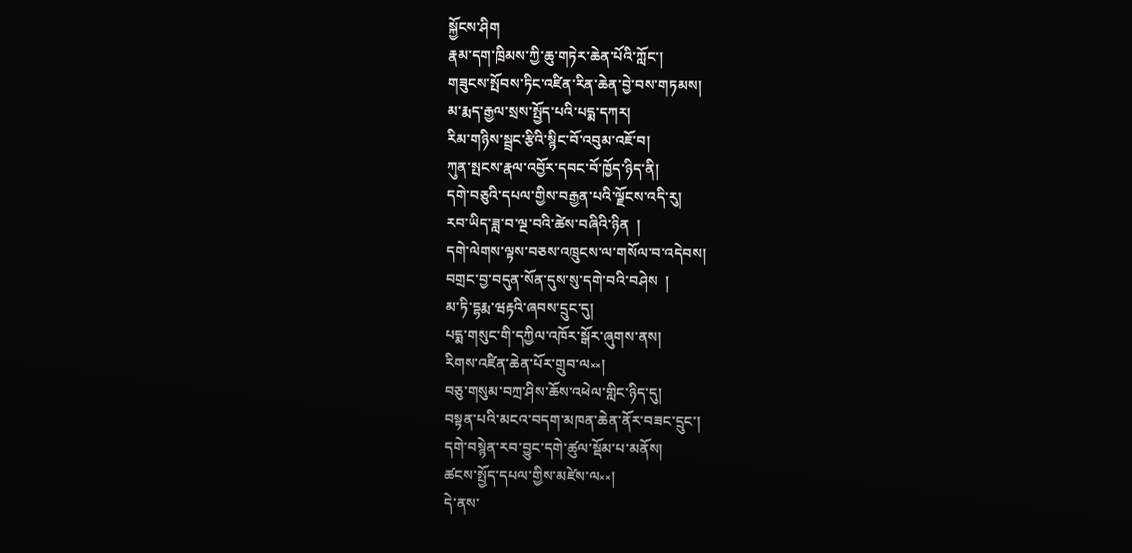སྐྱོངས་ཤིག
རྣམ་དག་ཁྲིམས་ཀྱི་ཆུ་གཏེར་ཆེན་པོའི་ཀློང་།
གཟུངས་སྤོབས་ཏིང་འཛིན་རིན་ཆེན་བྱེ་བས་གཏམས།
མ་རྨད་རྒྱལ་སྲས་སྤྱོད་པའི་པདྨ་དཀར།
རིམ་གཉིས་སྦྲང་རྩིའི་སྙིང་བོ་འབུམ་འཇོ་བ།
ཀུན་སྤངས་རྣལ་འབྱོར་དབང་བོ་ཁྱོད་ཉིད་ནི།
དགེ་བཅུའི་དཔལ་གྱིས་བརྒྱན་པའི་ལྗོངས་འདི་རུ།
རབ་ཡིད་ཟླ་བ་ལྔ་བའི་ཚེས་བཞིའི་ཉིན  །
དགེ་ལེགས་ལྟས་བཅས་འཁྲུངས་ལ་གསོལ་བ་འདེབས།
བགྲང་བྱ་བདུན་སོན་དུས་སུ་དགེ་བའི་བཤེས  །
མ་ཏི་དྷརྨ་ཝརྟའི་ཞབས་དྲུང་དུ།
པདྨ་གསུང་གི་དཀྱིལ་འཁོར་སྒོར་ཞུགས་ནས།
རིགས་འཛིན་ཆེན་པོར་གྲུབ་ལ༝༝།
བཅུ་གསུམ་བཀྲ་ཤིས་ཆོས་འཕེལ་གླིང་ཉིད་དུ།
བསྟན་པའི་མངའ་བདག་མཁན་ཆེན་ནོར་བཟང་དྲུང་།
དགེ་བསྙེན་རབ་བྱུང་དགེ་ཚུལ་སྡོམ་པ་མནོས།
ཚངས་སྤྱོད་དཔལ་གྱིས་མཛེས་ལ༝༝།
དེ་ནས་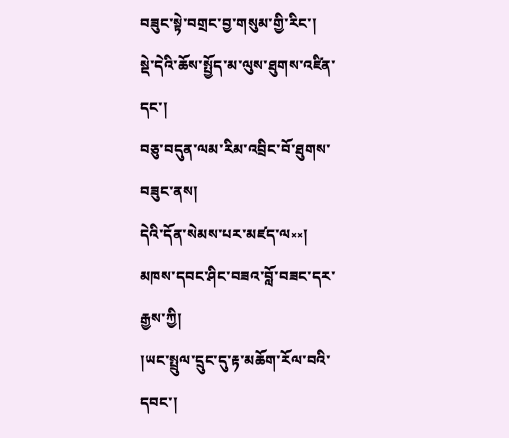བཟུང་སྟེ་བགྲང་བྱ་གསུམ་གྱི་རིང་།
སྡེ་དེའི་ཆོས་སྤྱོད་མ་ལུས་ཐུགས་འཛིན་དང་།
བཅུ་བདུན་ལམ་རིམ་འབྲིང་བོ་ཐུགས་བཟུང་ནས།
དེའི་དོན་སེམས་པར་མཛད་ལ༝༝།
མཁས་དབང་ཤིང་བཟའ་བློ་བཟང་དར་རྒྱས་ཀྱི།
།ཡང་སྤྲུལ་དྲུང་དུ་རྟ་མཆོག་རོལ་བའི་དབང་།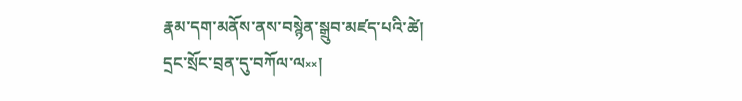རྣམ་དག་མནོས་ནས་བསྙེན་སྒྲུབ་མཛད་པའི་ཚེ།
དྲང་སྲོང་བྲན་དུ་བཀོལ་ལ༝༝།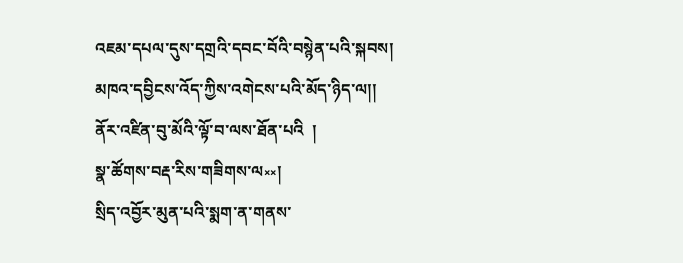འཇམ་དཔལ་དུས་དགྲའི་དབང་བོའི་བསྙེན་པའི་སྐབས།
མཁའ་དབྱིངས་འོད་ཀྱིས་འགེངས་པའི་མོད་ཉིད་ལ།།
ནོར་འཛིན་བུ་མོའི་ལྟོ་བ་ལས་ཐོན་པའི  །
སྣ་ཚོགས་བརྡ་རིས་གཟིགས་ལ༝༝།
སྲིད་འབྱོར་མུན་པའི་སྨག་ན་གནས་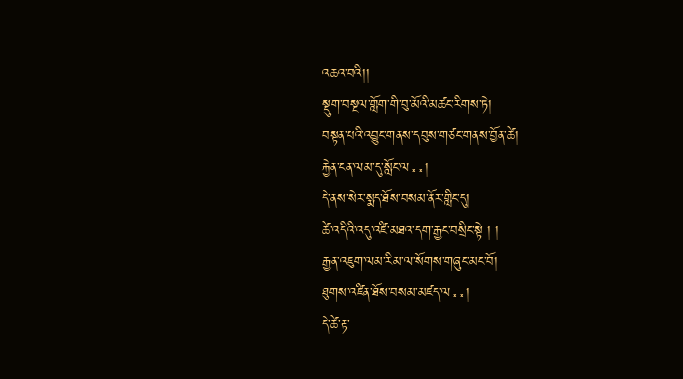འཆའ་བའི།།
སྡུག་བསྔལ་གློག་གི་བུ་མོའི་མཚང་རིགས་ཏེ།
བསྟན་པའི་འབྱུང་གནས་དབུས་གཙང་གནས་བྱོན་ཚེ།
རྐྱེན་ངན་ལམ་དུ་སློང་ལ༝༝།
དེ་ནས་སེར་སྨད་ཐོས་བསམ་ནོར་གླིང་དུ།
ཚེ་འདིའི་འདུ་འཛི་མཐའ་དག་རྒྱང་བསྲིང་སྟེ ། །
རྒྱན་འཇུག་ལམ་རིམ་ལ་སོགས་གཞུང་མང་བོ།
ཐུགས་འཛིན་ཐོས་བསམ་མཛད་ལ༝༝།
དེ་ཚེ་རྟ་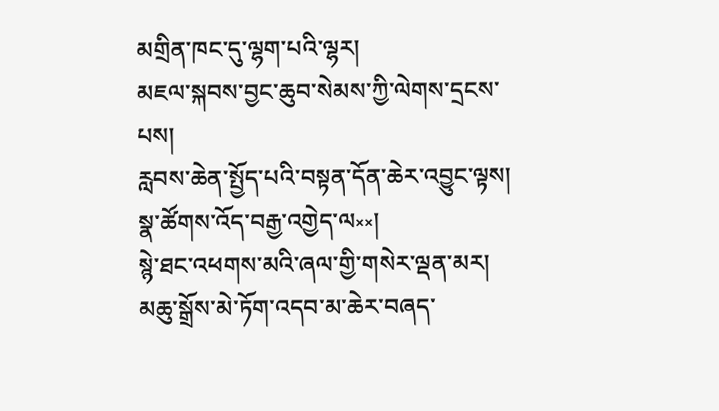མགྲིན་ཁང་དུ་ལྷག་པའི་ལྷར།
མཇལ་སྐབས་བྱང་ཆུབ་སེམས་ཀྱི་ལེགས་དྲངས་པས།
རླབས་ཆེན་སྤྱོད་པའི་བསྟན་དོན་ཆེར་འབྱུང་ལྟས།
སྣ་ཚོགས་འོད་བརྒྱ་འགྱེད་ལ༝༝།
སྙེ་ཐང་འཕགས་མའི་ཞལ་གྱི་གསེར་ལྡན་མར།
མཆུ་སྒྲོས་མེ་ཏོག་འདབ་མ་ཆེར་བཞད་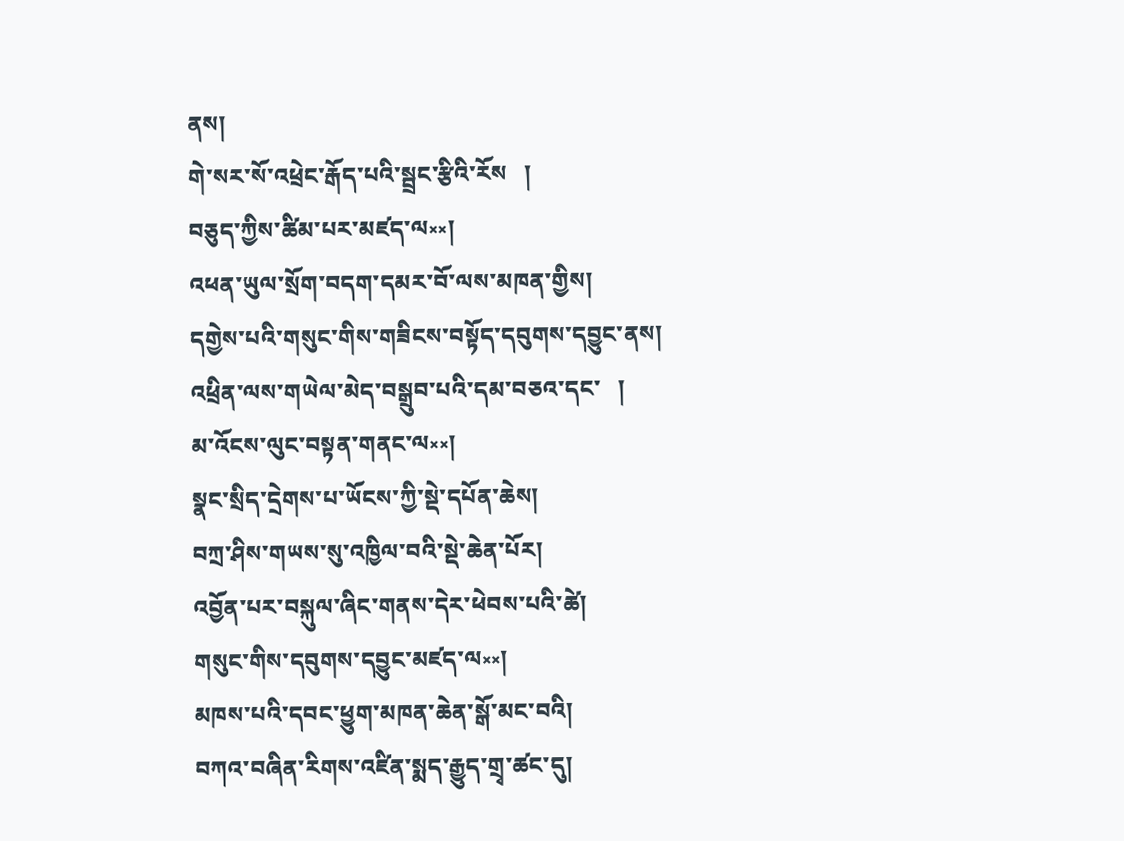ནས།
གེ་སར་སོ་འཕྲེང་རྒོད་པའི་སྦྲང་རྩིའི་རོས   །
བཅུད་ཀྱིས་ཚིམ་པར་མཛད་ལ༝༝།
འཕན་ཡུལ་སྲོག་བདག་དམར་བོ་ལས་མཁན་གྱིས།
དགྱེས་པའི་གསུང་གིས་གཟིངས་བསྟོད་དབུགས་དབྱུང་ནས།
འཕྲིན་ལས་གཡེལ་མེད་བསྒྲུབ་པའི་དམ་བཅའ་དང་   །
མ་འོངས་ལུང་བསྟན་གནང་ལ༝༝།
སྣང་སྲིད་དྲེགས་པ་ཡོངས་ཀྱི་སྡེ་དཔོན་ཆེས།
བཀྲ་ཤིས་གཡས་སུ་འཁྱིལ་བའི་སྡེ་ཆེན་པོར།
འབྱོན་པར་བསྐུལ་ཞིང་གནས་དེར་ཕེབས་པའི་ཚེ།
གསུང་གིས་དབུགས་དབྱུང་མཛད་ལ༝༝།
མཁས་པའི་དབང་ཕྱུག་མཁན་ཆེན་སྒོ་མང་བའི།
བཀའ་བཞིན་རིགས་འཛིན་སྨད་རྒྱུད་གྲྭ་ཚང་དུ།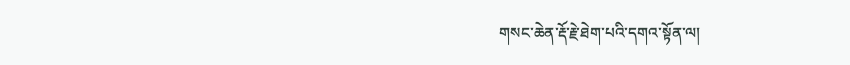གསང་ཆེན་རྡོ་རྗེ་ཐེག་པའི་དགའ་སྟོན་ལ།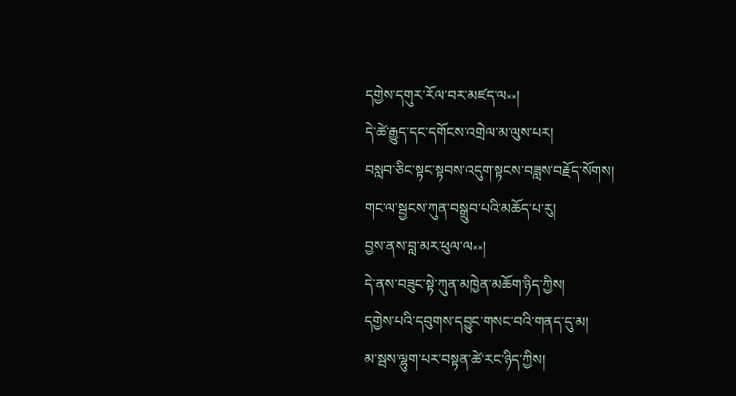དགྱེས་དགུར་རོལ་བར་མཛད་ལ༝༝།
དེ་ཚེ་རྒྱུད་དང་དགོངས་འགྲེལ་མ་ལུས་པར།
བསླབ་ཅིང་སྟང་སྟབས་འདུག་སྟངས་བཟླས་བརྗོད་སོགས།
གང་ལ་སྦྱངས་ཀུན་བསྒྲུབ་པའི་མཆོད་པ་རུ།
བྱས་ནས་བླ་མར་ཕུལ་ལ༝༝།
དེ་ནས་བཟུང་སྟེ་ཀུན་མཁྱེན་མཆོག་ཉིད་ཀྱིས།
དགྱེས་པའི་དབུགས་དབྱུང་གསང་བའི་གནད་དུ་མ།
མ་སྦས་ལྷུག་པར་བསྟན་ཚེ་རང་ཉིད་ཀྱིས།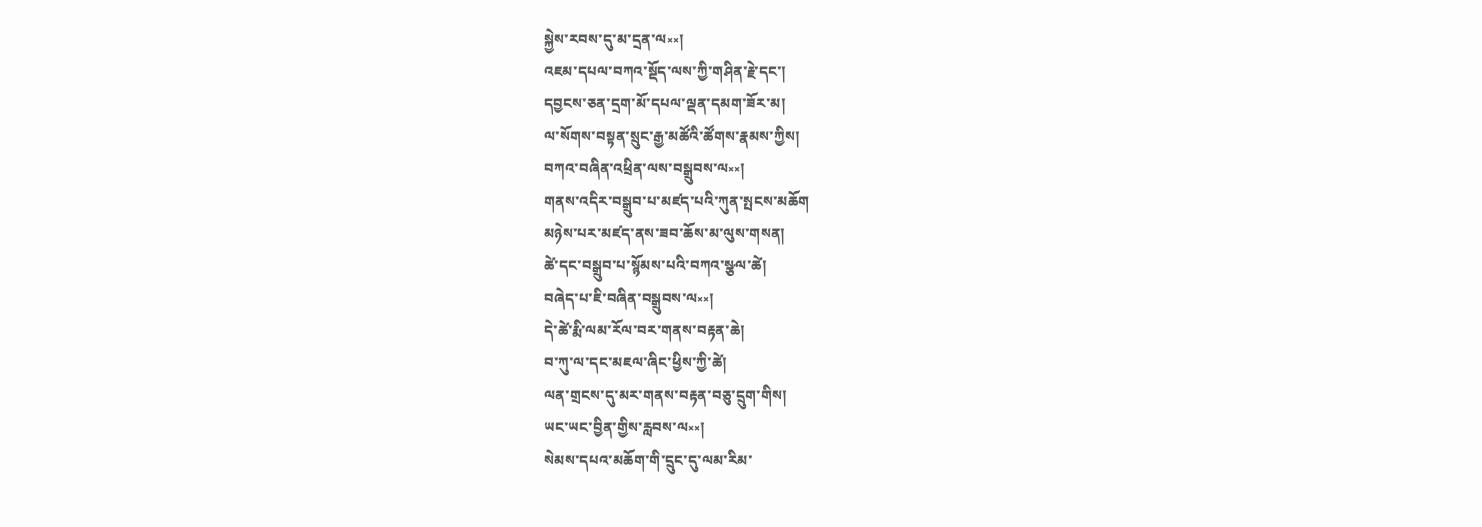སྐྱེས་རབས་དུ་མ་དྲན་ལ༝༝།
འཇམ་དཔལ་བཀའ་སྡོད་ལས་ཀྱི་གཤིན་རྗེ་དང་།
དབྱངས་ཅན་དྲག་མོ་དཔལ་ལྡན་དམག་ཟོར་མ།
ལ་སོགས་བསྟན་སྲུང་རྒྱ་མཚོའི་ཚོགས་རྣམས་ཀྱིས།
བཀའ་བཞིན་འཕྲིན་ལས་བསྒྲུབས་ལ༝༝།
གནས་འདིར་བསྒྲུབ་པ་མཛད་པའི་ཀུན་སྤངས་མཆོག
མཉེས་པར་མཛད་ནས་ཟབ་ཆོས་མ་ལུས་གསན།
ཚེ་དང་བསྒྲུབ་པ་སྙོམས་པའི་བཀའ་སྩལ་ཚེ།
བཞེད་པ་ཇི་བཞིན་བསྒྲུབས་ལ༝༝།
དེ་ཚེ་རྨི་ལམ་རོལ་བར་གནས་བརྟན་ཆེ།
བ་ཀུ་ལ་དང་མཇལ་ཞིང་ཕྱིས་ཀྱི་ཚེ།
ལན་གྲངས་དུ་མར་གནས་བརྟན་བཅུ་དྲུག་གིས།
ཡང་ཡང་བྱིན་གྱིས་རླབས་ལ༝༝།
སེམས་དཔའ་མཆོག་གི་དྲུང་དུ་ལམ་རིམ་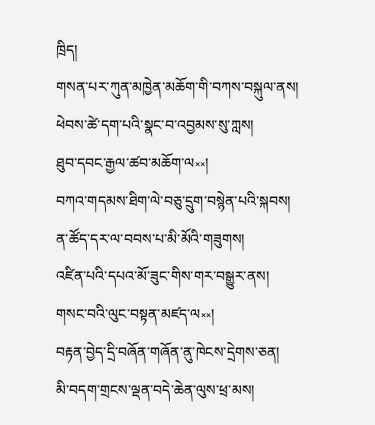ཁྲིད།
གསན་པར་ཀུན་མཁྱེན་མཆོག་གི་བཀས་བསྐུལ་ནས།
ཕེབས་ཚེ་དག་པའི་སྣང་བ་འབྱམས་སུ་ཀླས།
ཐུབ་དབང་རྒྱལ་ཚབ་མཆོག་ལ༝༝།
བཀའ་གདམས་ཐིག་ལེ་བཅུ་དྲུག་བསྙེན་པའི་སྐབས།
ན་ཚོད་དར་ལ་བབས་པ་མི་མོའི་གཟུགས།
འཛིན་པའི་དཔའ་མོ་ཟུང་གིས་གར་བསྒྱུར་ནས།
གསང་བའི་ལུང་བསྟན་མཛད་ལ༝༝།
བརྟན་བྱེད་དྲི་བཞོན་གཞོན་ནུ་ཁེངས་དྲེགས་ཅན།
མི་བདག་གྲངས་ལྡན་བདེ་ཆེན་ལུས་ཕྲ་མས།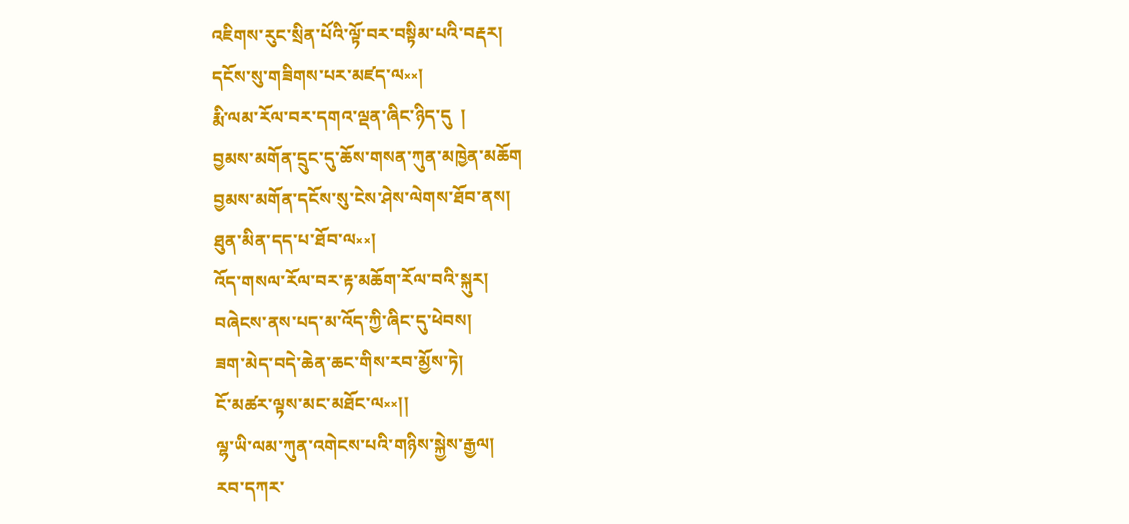འཇིགས་རུང་སྲིན་པོའི་ལྟོ་བར་བསྟིམ་པའི་བརྡར།
དངོས་སུ་གཟིགས་པར་མཛད་ལ༝༝།
རྨི་ལམ་རོལ་བར་དགའ་ལྡན་ཞིང་ཉིད་དུ  །
བྱམས་མགོན་དྲུང་དུ་ཆོས་གསན་ཀུན་མཁྱེན་མཆོག
བྱམས་མགོན་དངོས་སུ་ངེས་ཤེས་ལེགས་ཐོབ་ནས།
ཐུན་མིན་དད་པ་ཐོབ་ལ༝༝།
འོད་གསལ་རོལ་བར་རྟ་མཆོག་རོལ་བའི་སྐུར།
བཞེངས་ནས་པད་མ་འོད་ཀྱི་ཞིང་དུ་ཕེབས།
ཟག་མེད་བདེ་ཆེན་ཆང་གིས་རབ་མྱོས་ཏེ།
ངོ་མཚར་ལྟས་མང་མཐོང་ལ༝༝།།
ལྷ་ཡི་ལམ་ཀུན་འགེངས་པའི་གཉིས་སྐྱེས་རྒྱལ།
རབ་དཀར་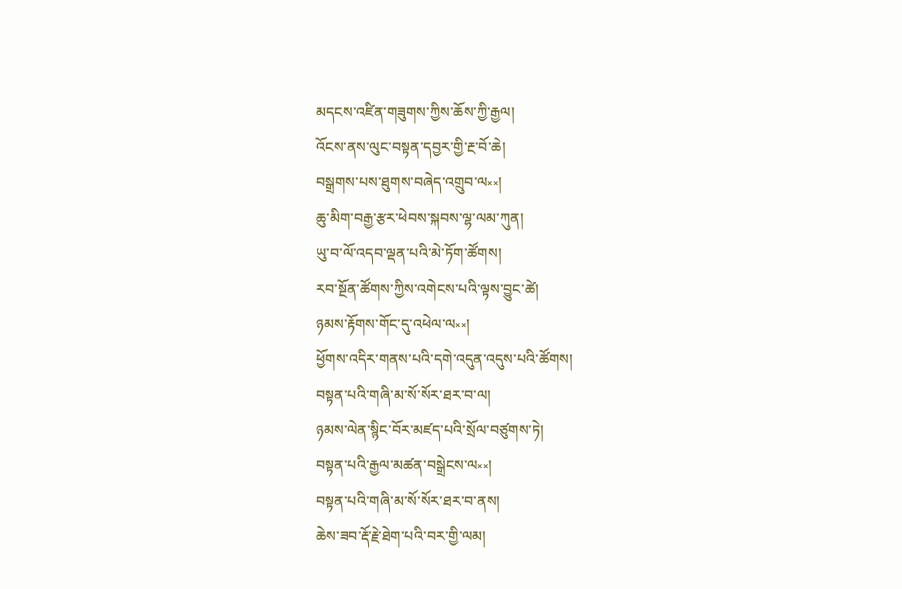མདངས་འཛིན་གཟུགས་ཀྱིས་ཆོས་ཀྱི་རྒྱལ།
འོངས་ནས་ལུང་བསྟན་དབྱར་གྱི་རྔ་བོ་ཆེ།
བསྒྲགས་པས་ཐུགས་བཞེད་འགྲུབ་ལ༝༝།
ཆུ་མིག་བརྒྱ་རྩར་ཕེབས་སྐབས་ལྷ་ལམ་ཀུན།
ཡུ་བ་ལོ་འདབ་ལྡན་པའི་མེ་ཏོག་ཚོགས།
རབ་སྔོན་ཚོགས་ཀྱིས་འགེངས་པའི་ལྟས་བྱུང་ཚེ།
ཉམས་རྟོགས་གོང་དུ་འཕེལ་ལ༝༝།
ཕྱོགས་འདིར་གནས་པའི་དགེ་འདུན་འདུས་པའི་ཚོགས།
བསྟན་པའི་གཞི་མ་སོ་སོར་ཐར་བ་ལ།
ཉམས་ལེན་སྙིང་བོར་མཛད་པའི་སྲོལ་བཙུགས་ཏེ།
བསྟན་པའི་རྒྱལ་མཚན་བསྒྲེངས་ལ༝༝།
བསྟན་པའི་གཞི་མ་སོ་སོར་ཐར་བ་ནས།
ཆེས་ཟབ་རྡོ་རྗེ་ཐེག་པའི་བར་གྱི་ལམ།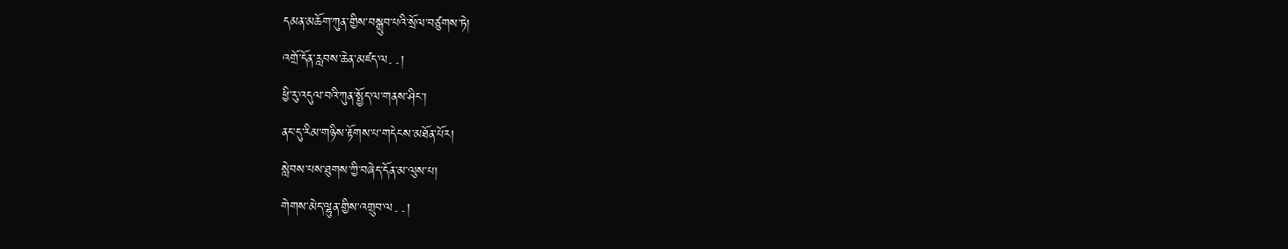དམན་མཆོག་ཀུན་གྱིས་བསྒྲུབ་པའི་སྲོལ་བཙུགས་ཏེ།
འགྲོ་དོན་རླབས་ཆེན་མཛད་ལ༝༝།
ཕྱི་རུ་འདུལ་བའི་ཀུན་སྤྱོད་ལ་གནས་ཤིང་།
ནང་དུ་རིམ་གཉིས་རྟོགས་པ་གདེངས་མཐོན་པོར།
སླེབས་པས་ཐུགས་ཀྱི་བཞེད་དོན་མ་ལུས་པ།
གེགས་མེད་ལྷུན་གྱིས་འགྲུབ་ལ༝༝།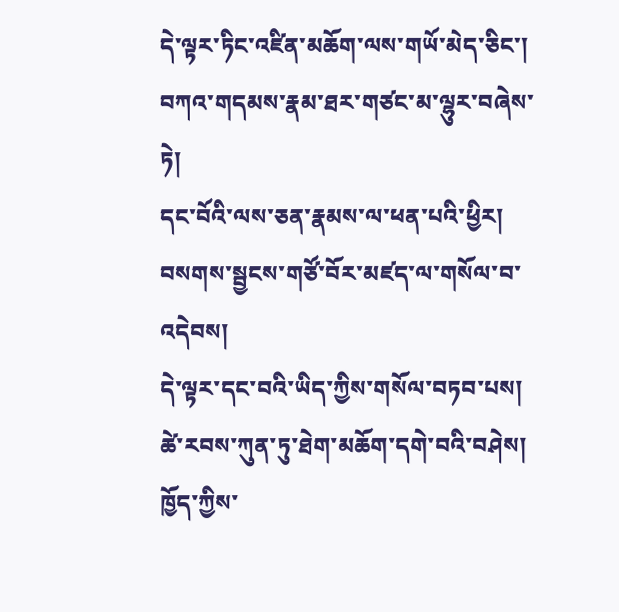དེ་ལྟར་ཏིང་འཛིན་མཆོག་ལས་གཡོ་མེད་ཅིང་།
བཀའ་གདམས་རྣམ་ཐར་གཙང་མ་ལྷུར་བཞེས་ཏེ།
དང་བོའི་ལས་ཅན་རྣམས་ལ་ཕན་པའི་ཕྱིར།
བསགས་སྦྱངས་གཙོ་བོར་མཛད་ལ་གསོལ་བ་འདེབས།
དེ་ལྟར་དང་བའི་ཡིད་ཀྱིས་གསོལ་བཏབ་པས།
ཚེ་རབས་ཀུན་ཏུ་ཐེག་མཆོག་དགེ་བའི་བཤེས།
ཁྱོད་ཀྱིས་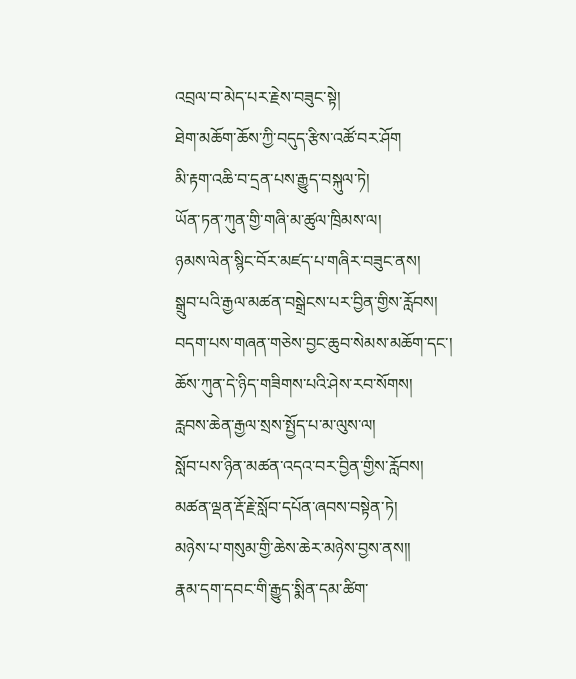འབྲལ་བ་མེད་པར་རྗེས་བཟུང་སྟེ།
ཐེག་མཆོག་ཆོས་ཀྱི་བདུད་རྩིས་འཚོ་བར་ཤོག
མི་རྟག་འཆི་བ་དྲན་པས་རྒྱུད་བསྐུལ་ཏེ།
ཡོན་ཏན་ཀུན་གྱི་གཞི་མ་ཚུལ་ཁྲིམས་ལ།
ཉམས་ལེན་སྙིང་བོར་མཛད་པ་གཞིར་བཟུང་ནས།
སྒྲུབ་པའི་རྒྱལ་མཚན་བསྒྲེངས་པར་བྱིན་གྱིས་རློབས།
བདག་པས་གཞན་གཅེས་བྱང་ཆུབ་སེམས་མཆོག་དང་།
ཆོས་ཀུན་དེ་ཉིད་གཟིགས་པའི་ཤེས་རབ་སོགས།
རླབས་ཆེན་རྒྱལ་སྲས་སྤྱོད་པ་མ་ལུས་ལ།
སློབ་པས་ཉིན་མཚན་འདའ་བར་བྱིན་གྱིས་རློབས།
མཚན་ལྡན་རྡོ་རྗེ་སློབ་དཔོན་ཞབས་བསྟེན་ཏེ།
མཉེས་པ་གསུམ་གྱི་ཆེས་ཆེར་མཉེས་བྱས་ནས།།
རྣམ་དག་དབང་གི་རྒྱུད་སྨིན་དམ་ཚིག་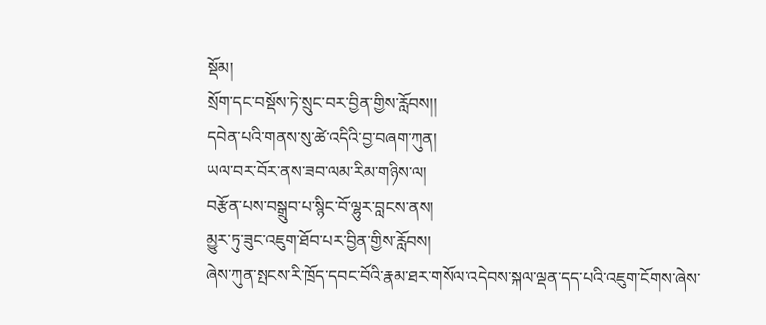སྡོམ།
སྲོག་དང་བསྡོས་ཏེ་སྲུང་བར་བྱིན་གྱིས་རློབས།།
དབེན་པའི་གནས་སུ་ཚེ་འདིའི་བྱ་བཞག་ཀུན།
ཡལ་བར་བོར་ནས་ཟབ་ལམ་རིམ་གཉིས་ལ།
བརྩོན་པས་བསྒྲུབ་པ་སྙིང་བོ་ལྷུར་བླངས་ནས།
མྱུར་ཏུ་ཟུང་འཇུག་ཐོབ་པར་བྱིན་གྱིས་རློབས།
ཞེས་ཀུན་སྤངས་རི་ཁྲོད་དབང་བོའི་རྣམ་ཐར་གསོལ་འདེབས་སྐལ་ལྡན་དད་པའི་འཇུག་ངོགས་ཞེས་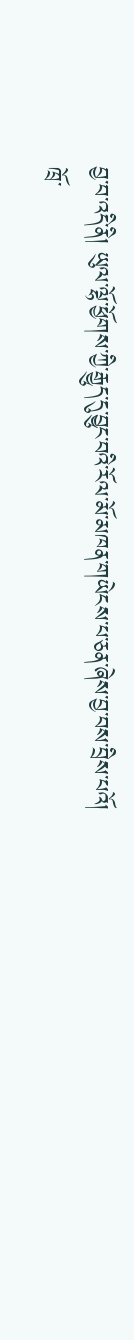བྱ་བ་འདི་ནི། ཡུལ་ལྷོ་ཕྱོགས་ཀྱི་རྒྱུད་དུ་བྱུང་བའི་རོལ་མོ་མཁན་གཡེངས་པ་ཅན་ཞེས་བྱ་བས་བྲིས་པའོ།
ཁྲོ་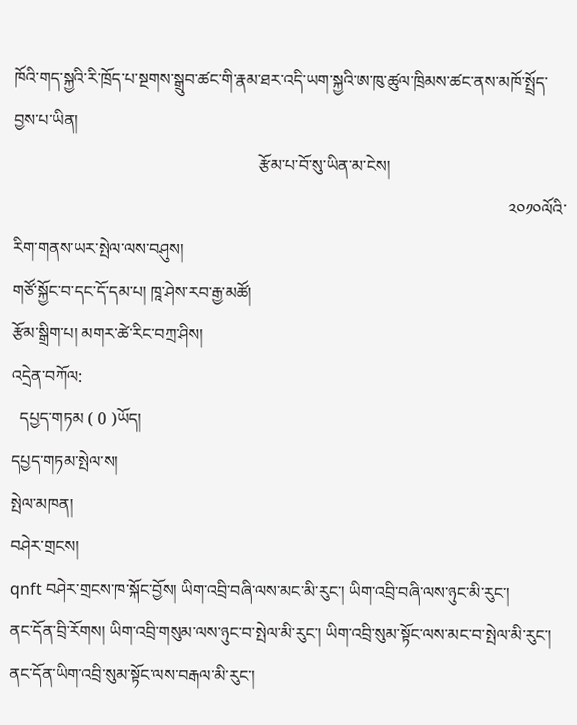ཁོའི་གད་སྐྱའི་རི་ཁྲོད་པ་སྔགས་སྒྲུབ་ཚང་གི་རྣམ་ཐར་འདི་ཡག་སྐྱའི་ཨ་ཁུ་ཚུལ་ཁྲིམས་ཚང་ནས་མཁོ་སྤྲོད་བྱས་པ་ཡིན།
                                                           རྩོམ་པ་བོ་སུ་ཡིན་མ་ངེས།
                                                                                                                       ༢༠༡༠ལོའི་རིག་གནས་ཡར་སྤེལ་ལས་བཤུས།
གཙོ་སྐྱོང་བ་དང་དོ་དམ་པ། ཁཱ་ཤེས་རབ་རྒྱ་མཚོ།
རྩོམ་སྒྲིག་པ། མགར་ཚེ་རིང་བཀྲ་ཤིས།
འདྲེན་བཀོལ:
  དཔྱད་གཏམ ( 0 )ཡོད།
དཔྱད་གཏམ་སྤེལ་ས།
སྤེལ་མཁན།
བཤེར་གྲངས།
qnft བཤེར་གྲངས་ཁ་སྐོང་བྱོས། ཡིག་འབྲི་བཞི་ལས་མང་མི་རུང་། ཡིག་འབྲི་བཞི་ལས་ཉུང་མི་རུང་།
ནང་དོན་བྲི་རོགས། ཡིག་འབྲི་གསུམ་ལས་ཉུང་བ་སྤེལ་མི་རུང་། ཡིག་འབྲི་སུམ་སྟོང་ལས་མང་བ་སྤེལ་མི་རུང་།
ནང་དོན་ཡིག་འབྲི་སུམ་སྟོང་ལས་བརྒལ་མི་རུང་།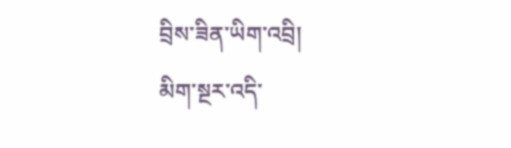བྲིས་ཟིན་ཡིག་འབྲི།
མིག་སྔར་འདི་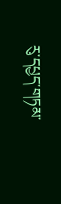རུ་དཔྱད་གཏམ་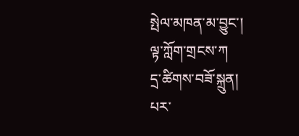སྤེལ་མཁན་མ་བྱུང་།
ལྟ་ཀློག་གྲངས་ཀ
དྲ་ཚིགས་བཟོ་སྐྲུན།
པར་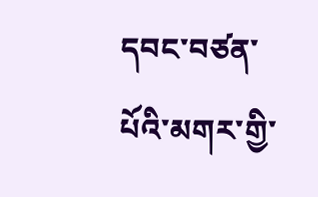དབང་བཙན་པོའི་མགར་གྱི་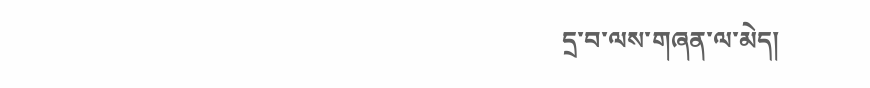དྲ་བ་ལས་གཞན་ལ་མེད།